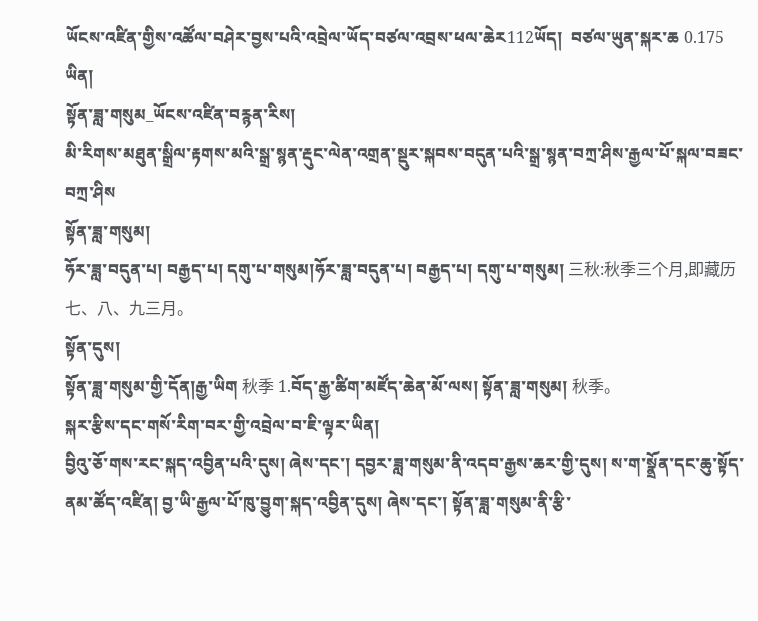ཡོངས་འཛིན་གྱིས་འཚོལ་བཤེར་བྱས་པའི་འབྲེལ་ཡོད་བཙལ་འབྲས་ཕལ་ཆེར112ཡོད།  བཙལ་ཡུན་སྐར་ཆ 0.175 ཡིན།
སྟོན་ཟླ་གསུམ_ཡོངས་འཛིན་བརྙན་རིས།
མི་རིགས་མཐུན་སྒྲིལ་རྟགས་མའི་སྒྲ་སྙན་རྡུང་ལེན་འགྲན་སྡུར་སྐབས་བདུན་པའི་སྒྲ་སྙན་བཀྲ་ཤིས་རྒྱལ་པོ་སྐལ་བཟང་བཀྲ་ཤིས
སྟོན་ཟླ་གསུམ།
ཧོར་ཟླ་བདུན་པ། བརྒྱད་པ། དགུ་པ་གསུམ།ཧོར་ཟླ་བདུན་པ། བརྒྱད་པ། དགུ་པ་གསུམ། 三秋:秋季三个月,即藏历七、八、九三月。
སྟོན་དུས།
སྟོན་ཟླ་གསུམ་གྱི་དོན།རྒྱ་ཡིག 秋季 1.བོད་རྒྱ་ཚིག་མཛོད་ཆེན་མོ་ལས། སྟོན་ཟླ་གསུམ། 秋季。
སྐར་རྩིས་དང་གསོ་རིག་བར་གྱི་འབྲེལ་བ་ཇི་ལྟར་ཡིན།
བྱིའུ་ཅོ་གས་རང་སྐད་འབྱིན་པའི་དུས། ཞེས་དང་། དབྱར་ཟླ་གསུམ་ནི་འདབ་རྒྱས་ཆར་གྱི་དུས། ས་ག་སྣྲོན་དང་ཆུ་སྟོད་ནམ་ཚོད་འཛིན། བྱ་ཡི་རྒྱལ་པོ་ཁུ་བྱུག་སྐད་འབྱིན་དུས། ཞེས་དང་། སྟོན་ཟླ་གསུམ་ནི་རྩི་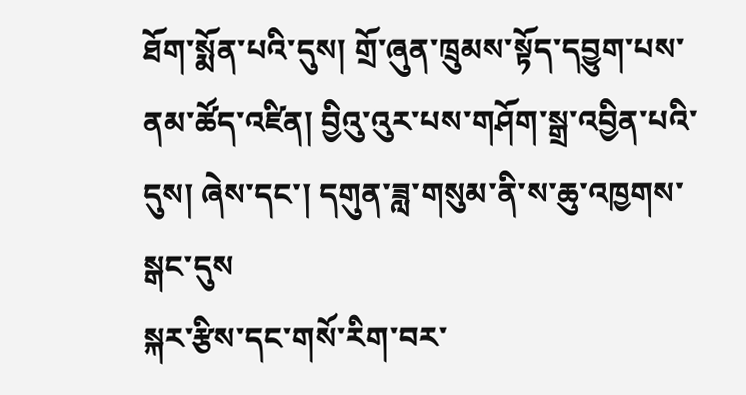ཐོག་སྨོན་པའི་དུས། གྲོ་ཞུན་ཁྲུམས་སྟོད་དབྱུག་པས་ནམ་ཚོད་འཛིན། བྱིའུ་འུར་པས་གཤོག་སྒྲ་འབྱིན་པའི་དུས། ཞེས་དང་། དགུན་ཟླ་གསུམ་ནི་ས་ཆུ་འཁྱགས་སྒང་དུས
སྐར་རྩིས་དང་གསོ་རིག་བར་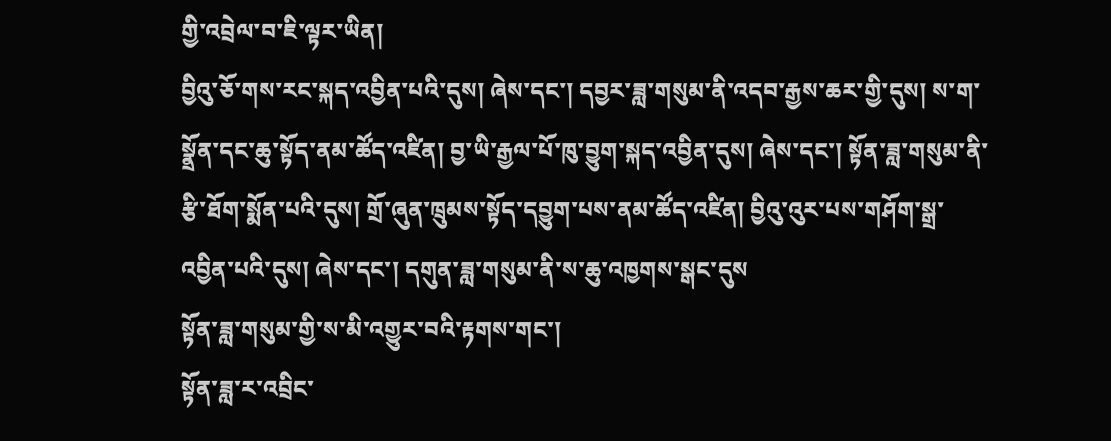གྱི་འབྲེལ་བ་ཇི་ལྟར་ཡིན།
བྱིའུ་ཅོ་གས་རང་སྐད་འབྱིན་པའི་དུས། ཞེས་དང་། དབྱར་ཟླ་གསུམ་ནི་འདབ་རྒྱས་ཆར་གྱི་དུས། ས་ག་སྣྲོན་དང་ཆུ་སྟོད་ནམ་ཚོད་འཛིན། བྱ་ཡི་རྒྱལ་པོ་ཁུ་བྱུག་སྐད་འབྱིན་དུས། ཞེས་དང་། སྟོན་ཟླ་གསུམ་ནི་རྩི་ཐོག་སྨོན་པའི་དུས། གྲོ་ཞུན་ཁྲུམས་སྟོད་དབྱུག་པས་ནམ་ཚོད་འཛིན། བྱིའུ་འུར་པས་གཤོག་སྒྲ་འབྱིན་པའི་དུས། ཞེས་དང་། དགུན་ཟླ་གསུམ་ནི་ས་ཆུ་འཁྱགས་སྒང་དུས
སྟོན་ཟླ་གསུམ་གྱི་ས་མི་འགྱུར་བའི་རྟགས་གང་།
སྟོན་ཟླ་ར་འབྲིང་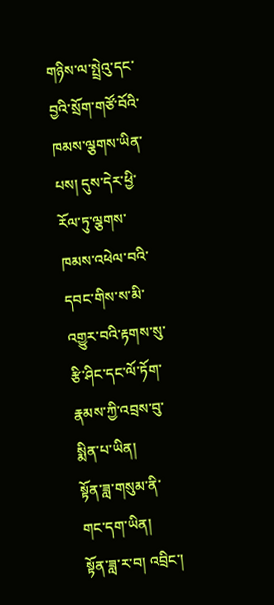གཉིས་ལ་སྤྲེའུ་དང་བྱའི་སྲོག་གཙོ་བོའི་ཁམས་ལྕགས་ཡིན་པས། དུས་དེར་ཕྱི་རོལ་ཏུ་ལྕགས་ཁམས་འཕེལ་བའི་དབང་གིས་ས་མི་འགྱུར་བའི་རྟགས་སུ་རྩི་ཤིང་དང་ལོ་ཏོག་རྣམས་ཀྱི་འབྲས་བུ་སྨིན་པ་ཡིན།
སྟོན་ཟླ་གསུམ་ནི་གང་དག་ཡིན།
སྟོན་ཟླ་ར་བ། འབྲིང་།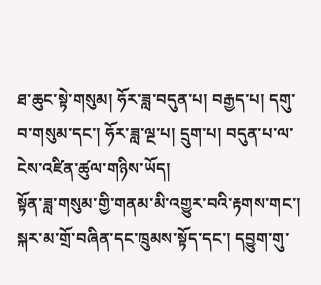ཐ་ཆུང་སྟེ་གསུམ། ཧོར་ཟླ་བདུན་པ། བརྒྱད་པ། དགུ་བ་གསུམ་དང་། ཧོར་ཟླ་ལྔ་པ། དྲུག་པ། བདུན་པ་ལ་ངེས་འཛིན་ཚུལ་གཉིས་ཡོད།
སྟོན་ཟླ་གསུམ་གྱི་གནམ་མི་འགྱུར་བའི་རྟགས་གང་།
སྐར་མ་གྲོ་བཞིན་དང་ཁྲུམས་སྟོད་དང་། དབྱུག་གུ་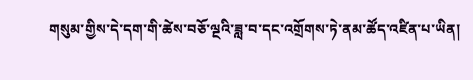གསུམ་གྱིས་དེ་དག་གི་ཚེས་བཅོ་ལྔའི་ཟླ་བ་དང་འགྲོགས་ཏེ་ནམ་ཚོད་འཛིན་པ་ཡིན།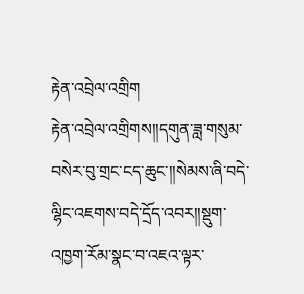རྟེན་འབྲེལ་འགྲིག
རྟེན་འབྲེལ་འགྲིགས།།དགུན་ཟླ་གསུམ་བསེར་བུ་གྲང་ངད་ཆུང་།།སེམས་ཞི་བདེ་ལྷིང་འཇགས་བདེ་དྲོད་འབར།།སྡུག་འཁྱག་རོམ་སྣང་བ་འཇའ་ལྟར་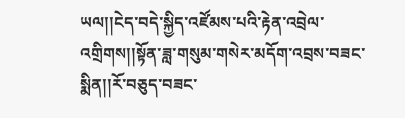ཡལ།།ངེད་བདེ་སྐྱིད་འཛོམས་པའི་རྟེན་འབྲེལ་འགྲིགས།།སྟོན་ཟླ་གསུམ་གསེར་མདོག་འབྲས་བཟང་སྨིན།།རོ་བཅུད་བཟང་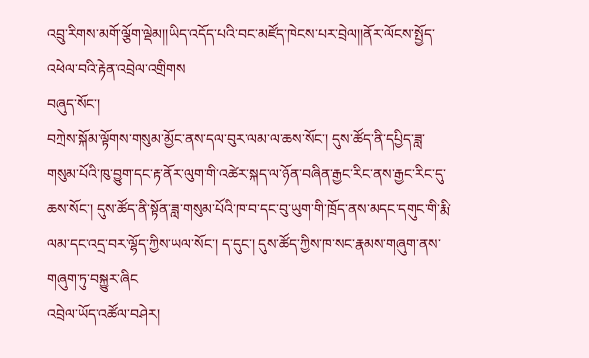འབྲུ་རིགས་མགོ་ལྕོག་ལྡེམ།།ཡིད་འདོད་པའི་བང་མཛོད་ཁེངས་པར་བྲེལ།།ནོར་ལོངས་སྤྱོད་འཕེལ་བའི་རྟེན་འབྲེལ་འགྲིགས
བཞུད་སོང་།
བཀྲེས་སྐོམ་ལྟོགས་གསུམ་མྱོང་ནས་དལ་བུར་ལམ་ལ་ཆས་སོང་། དུས་ཚོད་ནི་དཔྱིད་ཟླ་གསུམ་པོའི་ཁུ་བྱུག་དང་རྟ་ནོར་ལུག་གི་འཚེར་སྐད་ལ་ཉོན་བཞིན་རྒྱང་རིང་ནས་རྒྱང་རིང་དུ་ཆས་སོང་། དུས་ཚོད་ནི་སྟོན་ཟླ་གསུམ་པོའི་ཁ་བ་དང་བུ་ཡུག་གི་ཁྲོད་ནས་མདང་དགུང་གི་རྨི་ལམ་དང་འདྲ་བར་ལྷོད་ཀྱིས་ཡལ་སོང་། ད་དུང་། དུས་ཚོད་ཀྱིས་ཁ་སང་རྣམས་གཞུག་ནས་གཞུག་ཏུ་བསྐྱུར་ཞིང
འབྲེལ་ཡོད་འཚོལ་བཤེར།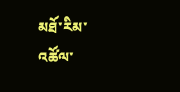མཐོ་རིམ་འཚོལ་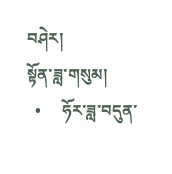བཤེར།
སྟོན་ཟླ་གསུམ།
  •     ཧོར་ཟླ་བདུན་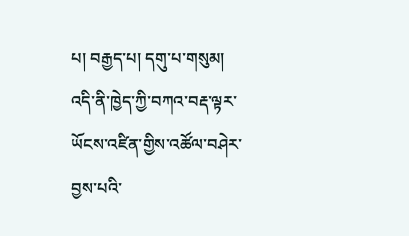པ། བརྒྱད་པ། དགུ་པ་གསུམ།
འདི་ནི་ཁྱེད་ཀྱི་བཀའ་བརྡ་ལྟར་ཡོངས་འཛིན་གྱིས་འཚོལ་བཤེར་བྱས་པའི་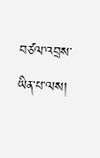བཙལ་འབྲས་ཡིན་པ་ལས།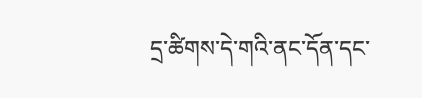དྲ་ཚིགས་དེ་གའི་ནང་དོན་དང་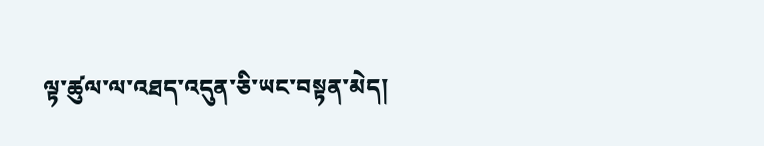ལྟ་ཚུལ་ལ་འཐད་འདུན་ཅི་ཡང་བསྟན་མེད།